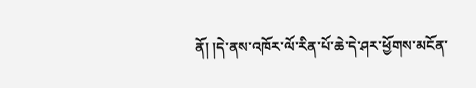ནོ། །དེ་ནས་འཁོར་ལོ་རིན་པོ་ཆེ་དེ་ཤར་ཕྱོགས་མངོན་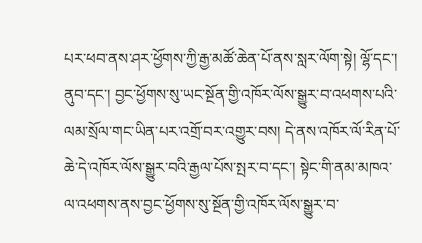པར་ཕབ་ནས་ཤར་ཕྱོགས་ཀྱི་རྒྱ་མཚོ་ཆེན་པོ་ནས་སླར་ལོག་སྟེ། ལྷོ་དང་། ནུབ་དང་། བྱང་ཕྱོགས་སུ་ཡང་སྔོན་གྱི་འཁོར་ལོས་སྒྱུར་བ་འཕགས་པའི་ལམ་སྲོལ་གང་ཡིན་པར་འགྲོ་བར་འགྱུར་བས། དེ་ནས་འཁོར་ལོ་རིན་པོ་ཆེ་དེ་འཁོར་ལོས་སྒྱུར་བའི་རྒྱལ་པོས་སྤར་བ་དང་། སྟེང་གི་ནམ་མཁའ་ལ་འཕགས་ནས་བྱང་ཕྱོགས་སུ་སྔོན་གྱི་འཁོར་ལོས་སྒྱུར་བ་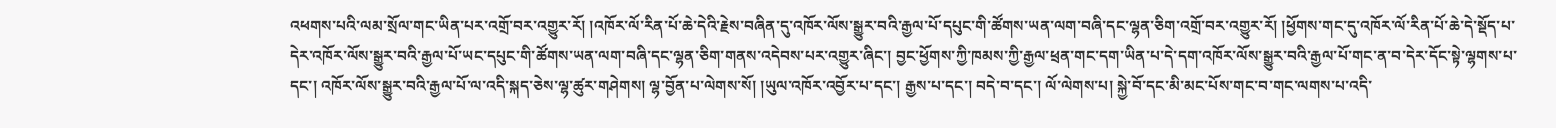འཕགས་པའི་ལམ་སྲོལ་གང་ཡིན་པར་འགྲོ་བར་འགྱུར་རོ། །འཁོར་ལོ་རིན་པོ་ཆེ་དེའི་རྗེས་བཞིན་དུ་འཁོར་ལོས་སྒྱུར་བའི་རྒྱལ་པོ་དཔུང་གི་ཚོགས་ཡན་ལག་བཞི་དང་ལྷན་ཅིག་འགྲོ་བར་འགྱུར་རོ། །ཕྱོགས་གང་དུ་འཁོར་ལོ་རིན་པོ་ཆེ་དེ་སྡོད་པ་དེར་འཁོར་ལོས་སྒྱུར་བའི་རྒྱལ་པོ་ཡང་དཔུང་གི་ཚོགས་ཡན་ལག་བཞི་དང་ལྷན་ཅིག་གནས་འདེབས་པར་འགྱུར་ཞིང་། བྱང་ཕྱོགས་ཀྱི་ཁམས་ཀྱི་རྒྱལ་ཕྲན་གང་དག་ཡིན་པ་དེ་དག་འཁོར་ལོས་སྒྱུར་བའི་རྒྱལ་པོ་གང་ན་བ་དེར་དོང་སྟེ་ལྷགས་པ་དང་། འཁོར་ལོས་སྒྱུར་བའི་རྒྱལ་པོ་ལ་འདི་སྐད་ཅེས་ལྷ་ཚུར་གཤེགས། ལྷ་བྱོན་པ་ལེགས་སོ། །ཡུལ་འཁོར་འབྱོར་པ་དང་། རྒྱས་པ་དང་། བདེ་བ་དང་། ལོ་ལེགས་པ། སྐྱེ་བོ་དང་མི་མང་པོས་གང་བ་གང་ལགས་པ་འདི་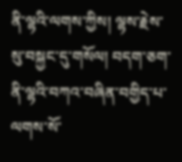ནི་ལྷའི་ལགས་ཀྱིས། ལྷས་རྗེས་སུ་བསྐྱང་དུ་གསོལ། བདག་ཅག་ནི་ལྷའི་བཀའ་བཞིན་བགྱིད་པ་ལགས་སོ་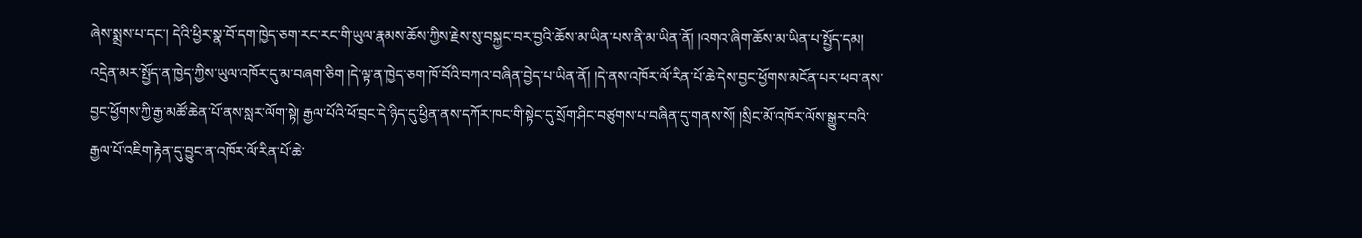ཞེས་སྨྲས་པ་དང་། དེའི་ཕྱིར་སྣ་བོ་དག་ཁྱེད་ཅག་རང་རང་གི་ཡུལ་རྣམས་ཆོས་ཀྱིས་རྗེས་སུ་བསྐྱང་བར་བྱའི་ཆོས་མ་ཡིན་པས་ནི་མ་ཡིན་ནོ། །འགའ་ཞིག་ཆོས་མ་ཡིན་པ་སྤྱོད་དམ། འདྲེན་མར་སྤྱོད་ན་ཁྱེད་ཀྱིས་ཡུལ་འཁོར་དུ་མ་བཞག་ཅིག །དེ་ལྟ་ན་ཁྱེད་ཅག་ཁོ་བོའི་བཀའ་བཞིན་བྱེད་པ་ཡིན་ནོ། །དེ་ནས་འཁོར་ལོ་རིན་པོ་ཆེ་དེས་བྱང་ཕྱོགས་མངོན་པར་ཕབ་ནས་བྱང་ཕྱོགས་ཀྱི་རྒྱ་མཚོ་ཆེན་པོ་ནས་སླར་ལོག་སྟེ། རྒྱལ་པོའི་ཕོ་བྲང་དེ་ཉིད་དུ་ཕྱིན་ནས་དཀོར་ཁང་གི་སྟེང་དུ་སྲོག་ཤིང་བཙུགས་པ་བཞིན་དུ་གནས་སོ། །སྲིང་མོ་འཁོར་ལོས་སྒྱུར་བའི་རྒྱལ་པོ་འཇིག་རྟེན་དུ་བྱུང་ན་འཁོར་ལོ་རིན་པོ་ཆེ་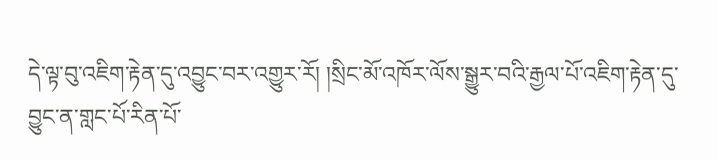དེ་ལྟ་བུ་འཇིག་རྟེན་དུ་འབྱུང་བར་འགྱུར་རོ། །སྲིང་མོ་འཁོར་ལོས་སྒྱུར་བའི་རྒྱལ་པོ་འཇིག་རྟེན་དུ་བྱུང་ན་གླང་པོ་རིན་པོ་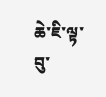ཆེ་ཇི་ལྟ་བུ་